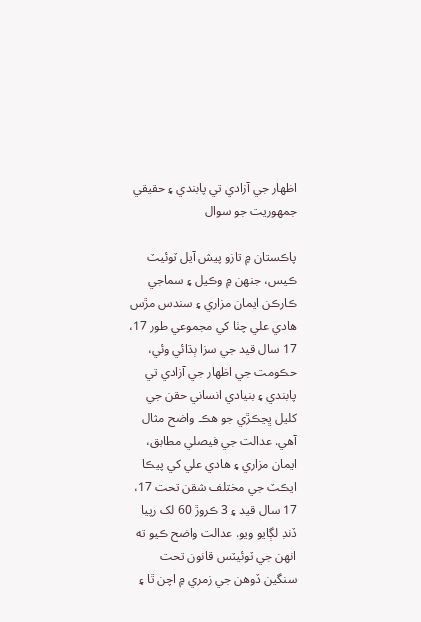اظهار جي آزادي تي پابندي ۽ حقيقي جمهوريت جو سوال

پاڪستان ۾ تازو پيش آيل ٽوئيٽ ڪيس، جنهن ۾ وڪيل ۽ سماجي ڪارڪن ايمان مزاري ۽ سندس مڙس هادي علي چٺا کي مجموعي طور 17، 17 سال قيد جي سزا ٻڌائي وئي، حڪومت جي اظهار جي آزادي تي پابندي ۽ بنيادي انساني حقن جي کليل ڀڃڪڙي جو هڪ واضح مثال آهي. عدالت جي فيصلي مطابق، ايمان مزاري ۽ هادي علي کي پيڪا ايڪٽ جي مختلف شقن تحت 17، 17 سال قيد ۽ 3 ڪروڙ 60 لک رپيا ڏنڊ لڳايو ويو. عدالت واضح ڪيو ته انهن جي ٽوئيٽس قانون تحت سنگين ڏوهن جي زمري ۾ اچن ٿا ۽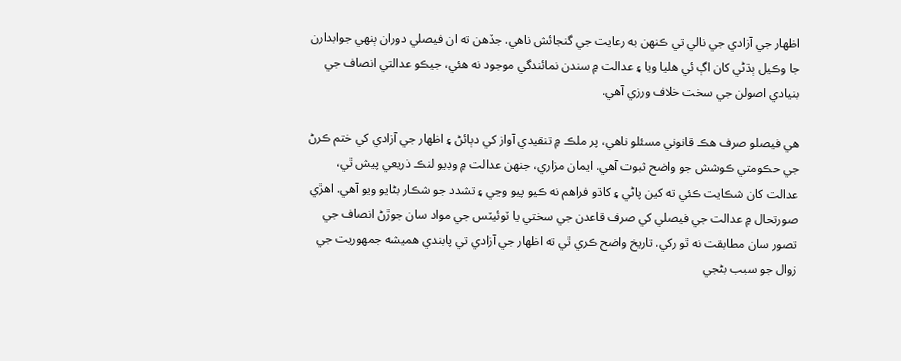اظهار جي آزادي جي نالي تي ڪنهن به رعايت جي گنجائش ناهي. جڏهن ته ان فيصلي دوران ٻنهي جوابدارن جا وڪيل ٻڌڻي کان اڳ ئي هليا ويا ۽ عدالت ۾ سندن نمائندگي موجود نه هئي، جيڪو عدالتي انصاف جي بنيادي اصولن جي سخت خلاف ورزي آهي.

هي فيصلو صرف هڪ قانوني مسئلو ناهي، پر ملڪ ۾ تنقيدي آواز کي دٻائڻ ۽ اظهار جي آزادي کي ختم ڪرڻ جي حڪومتي ڪوشش جو واضح ثبوت آهي. ايمان مزاري، جنهن عدالت ۾ وڊيو لنڪ ذريعي پيش ٿي، عدالت کان شڪايت ڪئي ته کين پاڻي ۽ کاڌو فراهم نه ڪيو پيو وڃي ۽ تشدد جو شڪار بڻايو ويو آهي. اهڙي صورتحال ۾ عدالت جي فيصلي کي صرف قاعدن جي سختي يا ٽوئيٽس جي مواد سان جوڙڻ انصاف جي تصور سان مطابقت نه ٿو رکي. تاريخ واضح ڪري ٿي ته اظهار جي آزادي تي پابندي هميشه جمهوريت جي زوال جو سبب بڻجي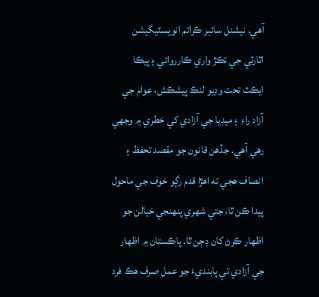آهي. نيشنل سائبر ڪرائم انويسٽيگيشن اٿارٽي جي تڪڙ واري ڪارروائي ۽ پيڪا ايڪٽ تحت وڊيو لنڪ پيشڪش، عوام جي آزاد راءِ ۽ ميڊيا جي آزادي کي خطري ۾ وجهي رهي آهي. جڏهن قانون جو مقصد تحفظ ۽ انصاف هجي ته اهڙا قدم رڳو خوف جي ماحول پيدا ڪن ٿا، جتي شهري پنهنجي خيالن جو اظهار ڪرڻ کان ڊڄن ٿا. پاڪستان ۾ اظهار جي آزادي تي پابنديءَ جو عمل صرف هڪ فرد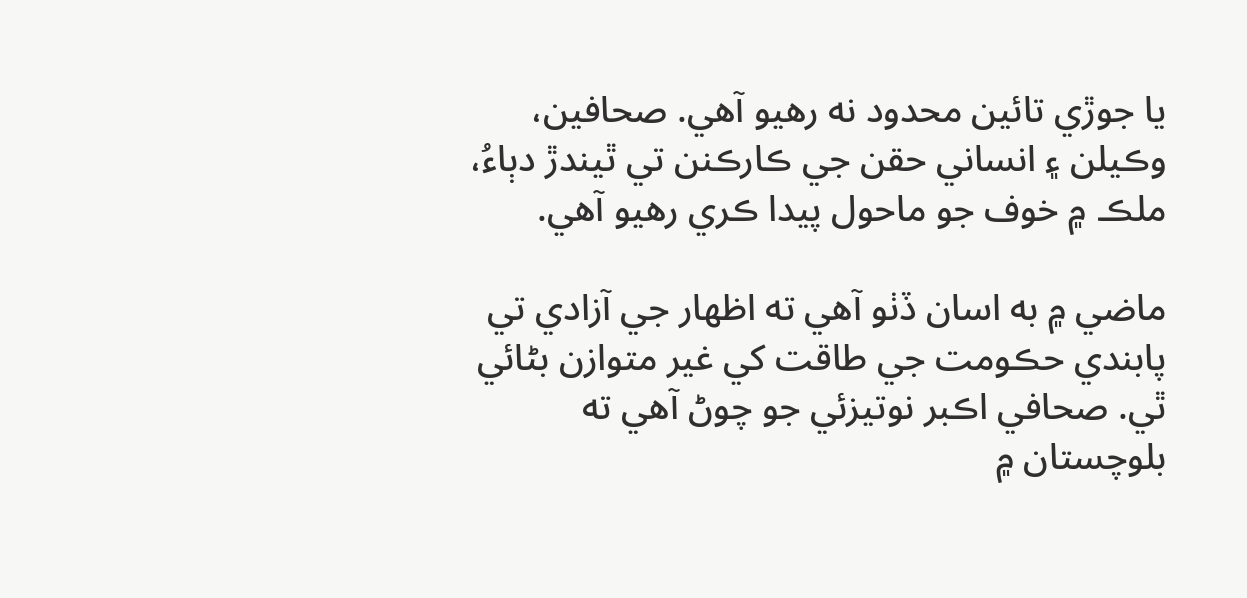يا جوڙي تائين محدود نه رهيو آهي. صحافين، وڪيلن ۽ انساني حقن جي ڪارڪنن تي ٿيندڙ دٻاءُ،  ملڪ ۾ خوف جو ماحول پيدا ڪري رهيو آهي.

ماضي ۾ به اسان ڏٺو آهي ته اظهار جي آزادي تي پابندي حڪومت جي طاقت کي غير متوازن بڻائي ٿي. صحافي اڪبر نوتيزئي جو چوڻ آهي ته بلوچستان ۾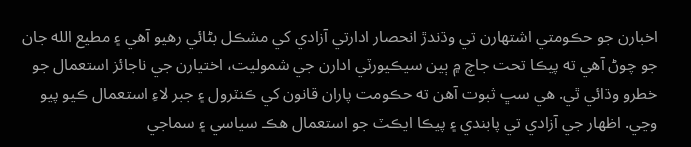اخبارن جو حڪومتي اشتهارن تي وڌندڙ انحصار ادارتي آزادي کي مشڪل بڻائي رهيو آهي ۽ مطيع الله جان جو چوڻ آهي ته پيڪا تحت جاچ ۾ ٻين سيڪيورٽي ادارن جي شموليت، اختيارن جي ناجائز استعمال جو خطرو وڌائي ٿي. هي سڀ ثبوت آهن ته حڪومت پاران قانون کي ڪنٽرول ۽ جبر لاءِ استعمال ڪيو پيو وڃي. اظهار جي آزادي تي پابندي ۽ پيڪا ايڪٽ جو استعمال هڪ سياسي ۽ سماجي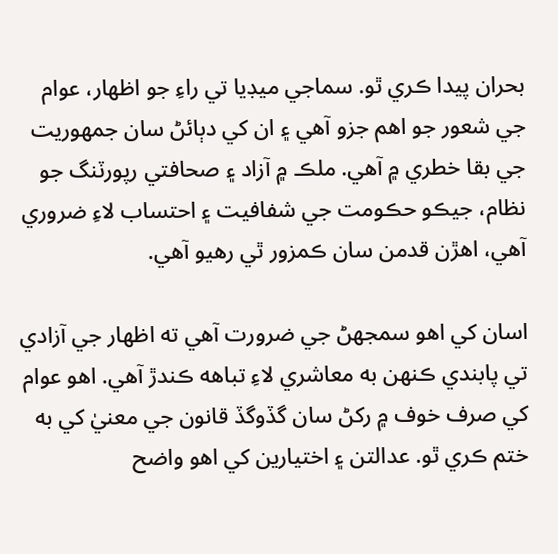بحران پيدا ڪري ٿو. سماجي ميڊيا تي راءِ جو اظهار، عوام جي شعور جو اهم جزو آهي ۽ ان کي دٻائڻ سان جمهوريت جي بقا خطري ۾ آهي. ملڪ ۾ آزاد ۽ صحافتي رپورٽنگ جو نظام، جيڪو حڪومت جي شفافيت ۽ احتساب لاءِ ضروري آهي، اهڙن قدمن سان ڪمزور ٿي رهيو آهي.

اسان کي اهو سمجهڻ جي ضرورت آهي ته اظهار جي آزادي تي پابندي ڪنهن به معاشري لاءِ تباهه ڪندڙ آهي. اهو عوام کي صرف خوف ۾ رکڻ سان گڏوگڏ قانون جي معنيٰ کي به ختم ڪري ٿو. عدالتن ۽ اختيارين کي اهو واضح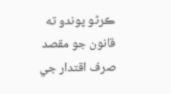ڪرڻو پوندو ته قانون جو مقصد صرف اقتدار جي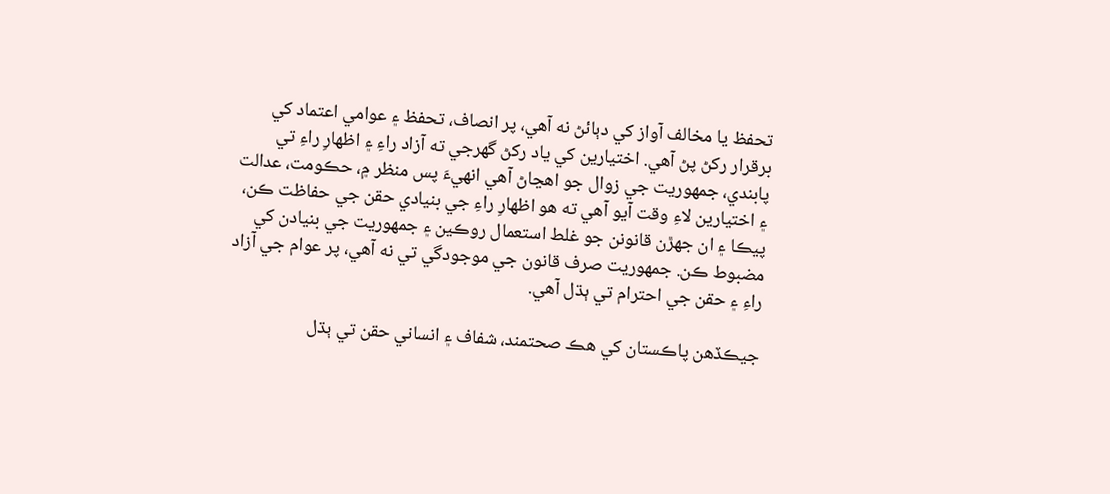تحفظ يا مخالف آواز کي دٻائڻ نه آهي، پر انصاف، تحفظ ۽ عوامي اعتماد کي برقرار رکڻ پڻ آهي. اختيارين کي ياد رکڻ گهرجي ته آزاد راءِ ۽ اظهارِ راءِ تي پابندي، جمهوريت جي زوال جو اهڃاڻ آهي انهيءَ پس منظر ۾، حڪومت، عدالت ۽ اختيارين لاءِ وقت آيو آهي ته هو اظهارِ راءِ جي بنيادي حقن جي حفاظت ڪن، پيڪا ۽ ان جهڙن قانونن جو غلط استعمال روڪين ۽ جمهوريت جي بنيادن کي مضبوط ڪن. جمهوريت صرف قانون جي موجودگي تي نه آهي، پر عوام جي آزاد راءِ ۽ حقن جي احترام تي ٻڌل آهي.

جيڪڏهن پاڪستان کي هڪ صحتمند، شفاف ۽ انساني حقن تي ٻڌل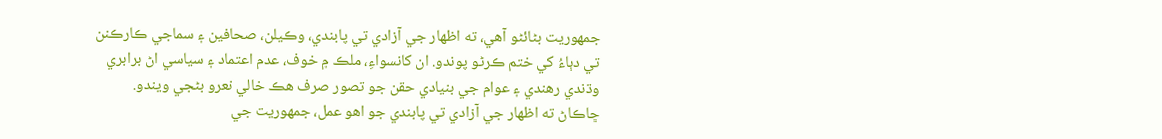جمهوريت بڻائڻو آهي، ته اظهار جي آزادي تي پابندي، وڪيلن، صحافين ۽ سماجي ڪارڪنن تي دٻاءُ کي ختم ڪرڻو پوندو. ان کانسواءِ، ملڪ ۾ خوف، عدم اعتماد ۽ سياسي اڻ برابري وڌندي رهندي ۽ عوام جي بنيادي حقن جو تصور صرف هڪ خالي نعرو بڻجي ويندو. ڇاڪاڻ ته اظهار جي آزادي تي پابندي جو اهو عمل، جمهوريت جي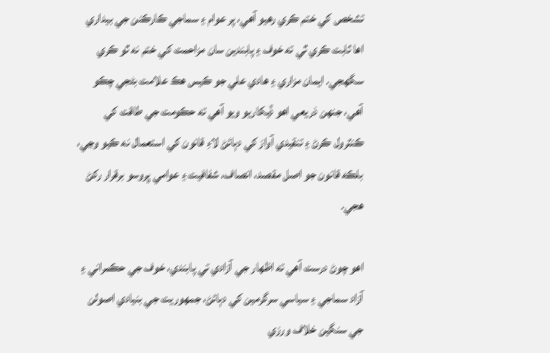تشخص کي ختم ڪري رهيو آهي، پر عوام ۽ سماجي ڪارڪنن جي بيداري اها ثابت ڪري ٿي ته خوف ۽ پابندين سان مزاحمت کي ختم نه ٿو ڪري سگهجي. ايمان مزاري ۽ هادي علي جو ڪيس هڪ علامت بڻجي چڪو آهي، جنهن ذريعي اهو ڏيکاريو ويو آهي ته حڪومت جي طاقت کي ڪنٽرول ڪرڻ ۽ تنقيدي آواز کي دٻائڻ لاءِ قانون کي استعمال نه ڪيو وڃي، بلڪه قانون جو اصل مقصد، انصاف، شفافيت ۽ عوامي ڀروسو برقرار رکڻ هجي.

اهو چوڻ درست آهي ته اظهار جي آزادي تي پابندي، خوف جي حڪمراني ۽ آزاد سماجي ۽ سياسي سرگرمين کي دٻائڻ، جمهوريت جي بنيادي اصولن جي سنگين خلاف ورزي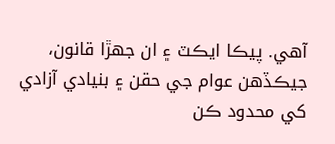آهي. پيڪا ايڪٽ ۽ ان جهڙا قانون، جيڪڏهن عوام جي حقن ۽ بنيادي آزادي کي محدود ڪن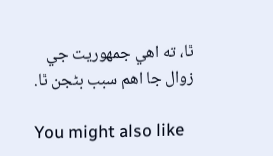ٿا، ته اهي جمهوريت جي زوال جا اهم سبب بڻجن ٿا.

You might also like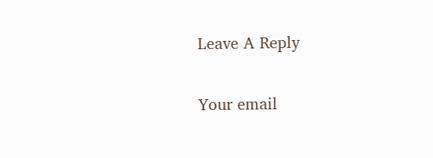Leave A Reply

Your email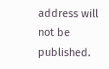address will not be published.